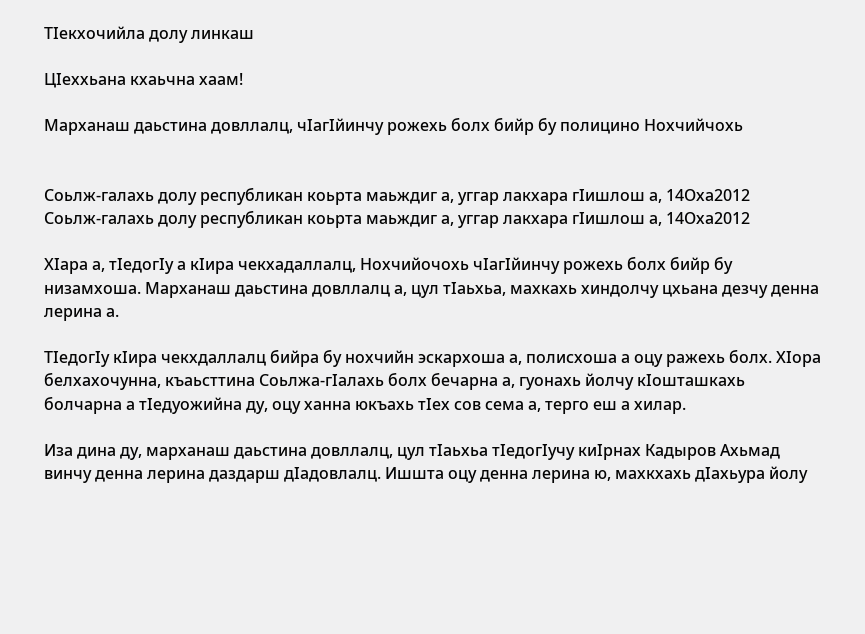ТIекхочийла долу линкаш

ЦIеххьана кхаьчна хаам!

Марханаш даьстина довллалц, чIагIйинчу рожехь болх бийр бу полицино Нохчийчохь


Соьлж-галахь долу республикан коьрта маьждиг а, уггар лакхара гIишлош а, 14Оха2012
Соьлж-галахь долу республикан коьрта маьждиг а, уггар лакхара гIишлош а, 14Оха2012

ХIара а, тIедогIу а кIира чекхадаллалц, Нохчийочохь чIагIйинчу рожехь болх бийр бу низамхоша. Марханаш даьстина довллалц а, цул тIаьхьа, махкахь хиндолчу цхьана дезчу денна лерина а.

ТIедогIу кIира чекхдаллалц бийра бу нохчийн эскархоша а, полисхоша а оцу ражехь болх. ХIора белхахочунна, къаьсттина Соьлжа-гIалахь болх бечарна а, гуонахь йолчу кIошташкахь болчарна а тIедуожийна ду, оцу ханна юкъахь тIех сов сема а, терго еш а хилар.

Иза дина ду, марханаш даьстина довллалц, цул тIаьхьа тIедогIучу киIрнах Кадыров Ахьмад винчу денна лерина даздарш дIадовлалц. Ишшта оцу денна лерина ю, махкхахь дIахьура йолу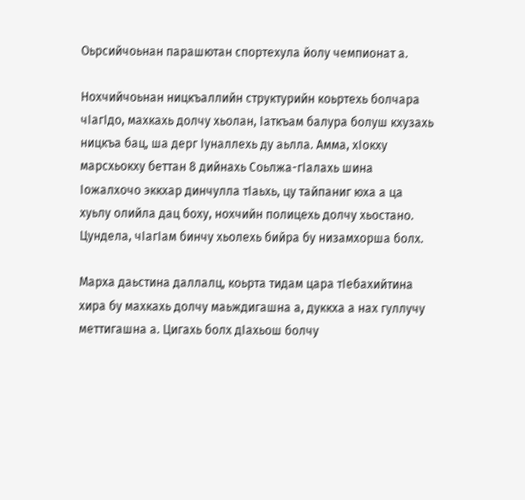Оьрсийчоьнан парашютан спортехула йолу чемпионат а.

Нохчийчоьнан ницкъаллийн структурийн коьртехь болчара чIагIдо, махкахь долчу хьолан, Iаткъам балура болуш кхузахь ницкъа бац, ша дерг Iуналлехь ду аьлла. Амма, хIокху марсхьокху беттан 8 дийнахь Соьлжа-гIалахь шина Iожалхочо эккхар динчулла тIаьхь, цу тайпаниг юха а ца хуьлу олийла дац боху, нохчийн полицехь долчу хьостано. Цундела, чIагIам бинчу хьолехь бийра бу низамхорша болх.

Марха даьстина даллалц, коьрта тидам цара тIебахийтина хира бу махкахь долчу маьждигашна а, дуккха а нах гуллучу меттигашна а. Цигахь болх дIахьош болчу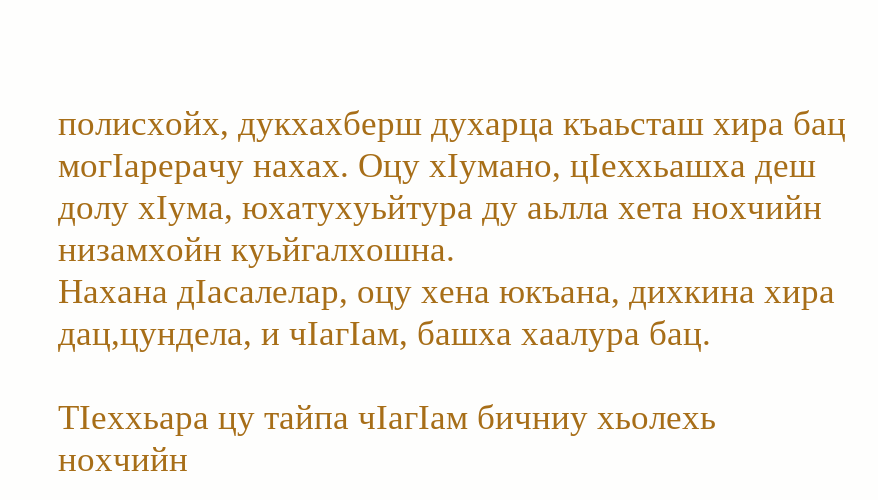полисхойх, дукхахберш духарца къаьсташ хира бац могIарерачу нахах. Оцу хIумано, цIеххьашха деш долу хIума, юхатухуьйтура ду аьлла хета нохчийн низамхойн куьйгалхошна.
Нахана дIасалелар, оцу хена юкъана, дихкина хира дац,цундела, и чIагIам, башха хаалура бац.

ТIеххьара цу тайпа чIагIам бичниу хьолехь нохчийн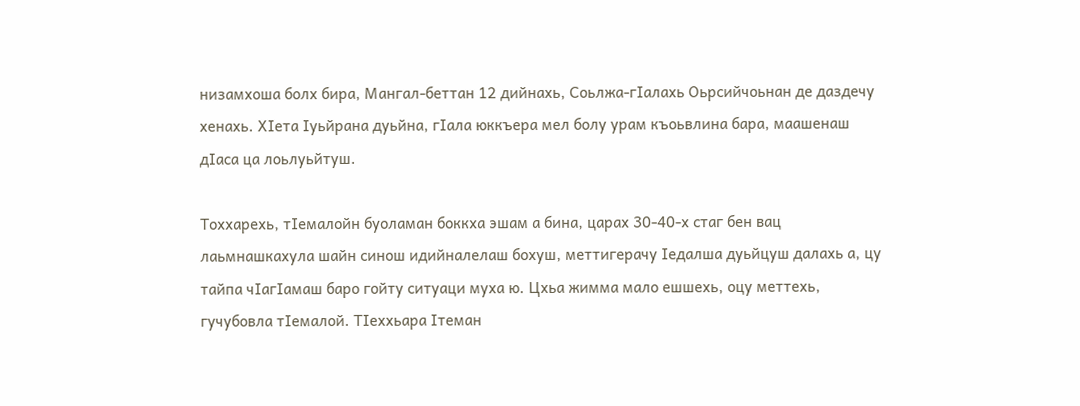низамхоша болх бира, Мангал-беттан 12 дийнахь, Соьлжа-гIалахь Оьрсийчоьнан де даздечу хенахь. ХIета Iуьйрана дуьйна, гIала юккъера мел болу урам къоьвлина бара, маашенаш дIаса ца лоьлуьйтуш.

Тоххарехь, тIемалойн буоламан боккха эшам а бина, царах 30-40-х стаг бен вац лаьмнашкахула шайн синош идийналелаш бохуш, меттигерачу Iедалша дуьйцуш далахь а, цу тайпа чIагIамаш баро гойту ситуаци муха ю. Цхьа жимма мало ешшехь, оцу меттехь, гучубовла тIемалой. ТIеххьара Iтеман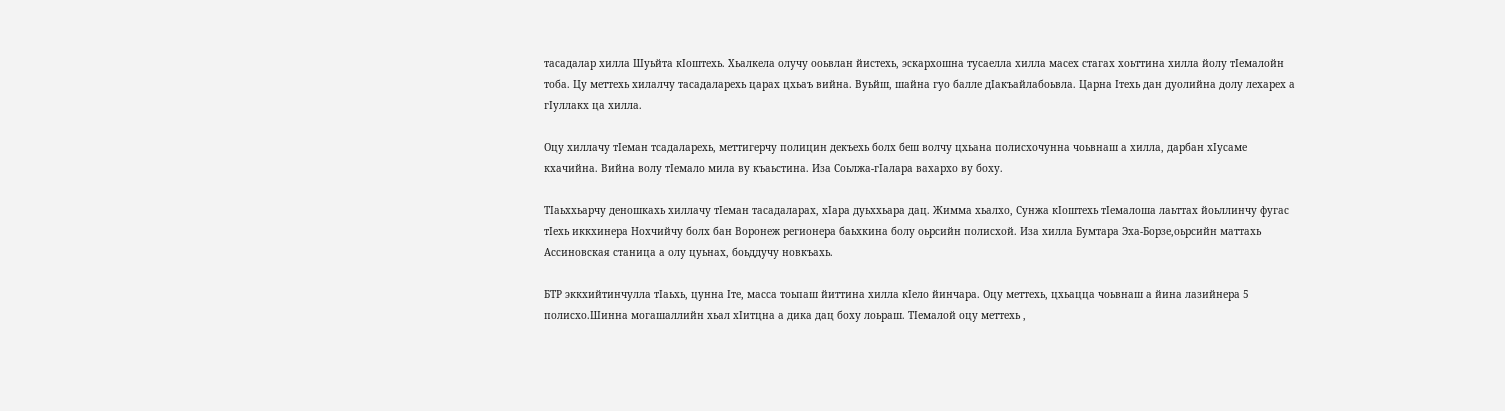тасадалар хилла Шуьйта кIоштехь. Хьалкела олучу ооьвлан йистехь, эскархошна тусаелла хилла масех стагах хоьттина хилла йолу тIемалойн тоба. Цу меттехь хилалчу тасадаларехь царах цхьаъ вийна. Вуьйш, шайна гуо балле дIакъайлабоьвла. Царна Iтехь дан дуолийна долу лехарех а гIуллакх ца хилла.

Оцу хиллачу тIеман тсадаларехь, меттигерчу полицин декъехь болх беш волчу цхьана полисхочунна чоьвнаш а хилла, дарбан хIусаме кхачийна. Вийна волу тIемало мила ву къаьстина. Иза Соьлжа-гIалара вахархо ву боху.

ТIаьххьарчу деношкахь хиллачу тIеман тасадаларах, хIара дуьххьара дац. Жимма хьалхо, Сунжа кIоштехь тIемалоша лаьттах йоьллинчу фугас тIехь иккхинера Нохчийчу болх бан Воронеж регионера баьхкина болу оьрсийн полисхой. Иза хилла Бумтара Эха-Борзе,оьрсийн маттахь Ассиновская станица а олу цуьнах, боьддучу новкъахь.

БТР эккхийтинчулла тIаьхь, цунна Iте, масса тоьпаш йиттина хилла кIело йинчара. Оцу меттехь, цхьацца чоьвнаш а йина лазийнера 5 полисхо.Шинна могашаллийн хьал хIитцна а дика дац боху лоьраш. ТIемалой оцу меттехь ,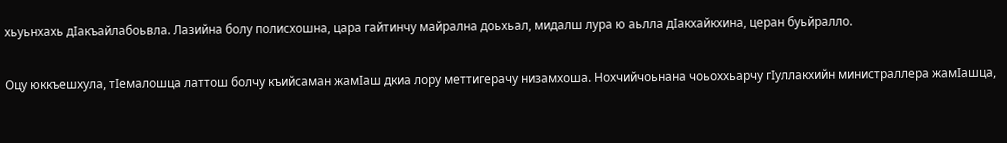хьуьнхахь дIакъайлабоьвла. Лазийна болу полисхошна, цара гайтинчу майрална доьхьал, мидалш лура ю аьлла дIакхайкхина, церан буьйралло.

Оцу юккъешхула, тIемалошца латтош болчу къийсаман жамIаш дкиа лору меттигерачу низамхоша. Нохчийчоьнана чоьоххьарчу гIуллакхийн министраллера жамIашца,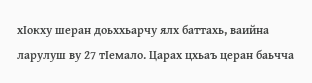хIокху шеран доьххьарчу ялх баттахь, ваийна ларулуш ву 27 тIемало. Царах цхьаъ церан баьчча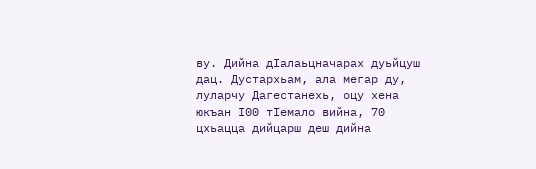ву. Дийна дIалаьцначарах дуьйцуш дац. Дустархьам, ала мегар ду, луларчу Дагестанехь, оцу хена юкъан I00 тIемало вийна, 70 цхьацца дийцарш деш дийна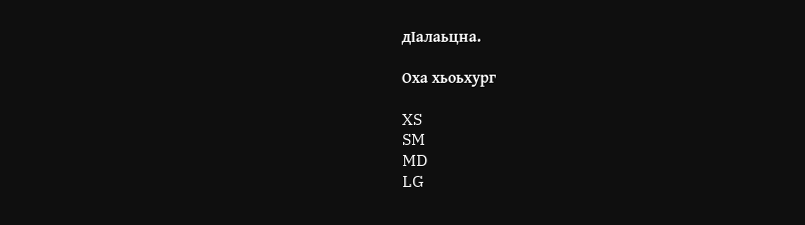дIалаьцна.

Оха хьоьхург

XS
SM
MD
LG